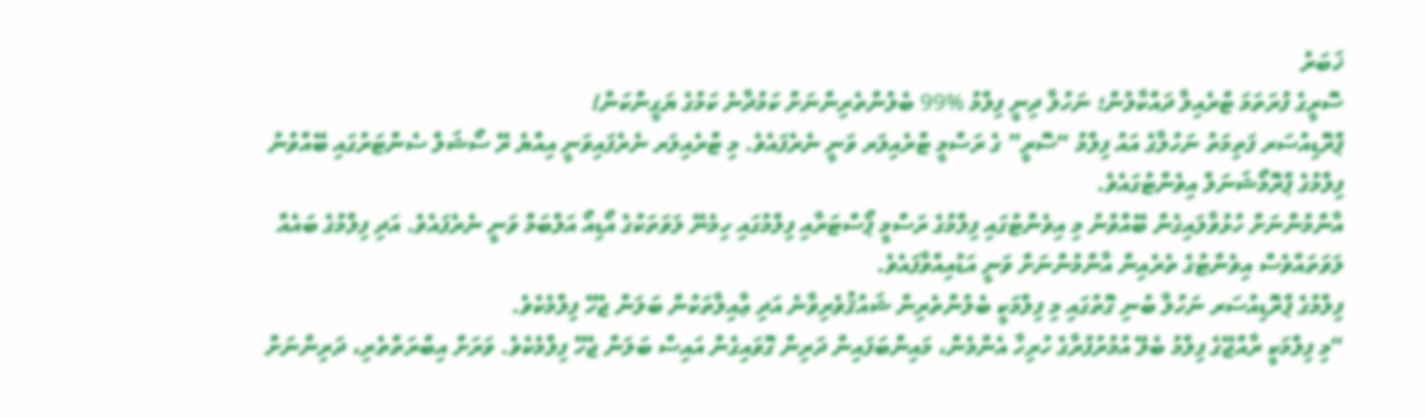ޚަބަރު
ސޮރީގެ ފުރަތަމަ ޓްރެއިލާ ދައްކާލުން؛ ނަހުލާ ދިނީ ފިލްމު %99 ބެލުންތެރިންނަށް ކަމުދާނެ ކަމުގެ ޔަގީންކަން!
ޕްރޮޑިއުސަރ ފަތިމަތު ނަހުލާގެ އައު ފިލްމު “ސޮރީ” ގެ ރަސްމީ ޓްރެއިލަރ ވަނީ ނެރެފައެވެ. މި ޓްރެއިލަރ ނެރެފައިވަނީ އިއްޔެ ރޭ ސޯޝަލް ސެންޓަރުގައި ބޭއްވުނު ފިލްމުގެ ޕްރޮމޯޝަނަލް އިވެންޓުގައެވެ.
އާންމުންނަށް ހުޅުވާލައިގެން ބޭއްވުނު މި އިވެންޓުގައި ފިލްމުގެ ރަސްމީ ޕޯސްޓަރާއި ފިލްމުގައި ހިމެނޭ ލަވަތަކުގެ އޯޑިއޯ އަލްބަމް ވަނީ ނެރެފައެވެ. އަދި ފިލްމުގެ ބައެއް ލަވަތައްވެސް އިވެންޓުގެ ތެރެއިން އާންމުންނަށް ވަނީ އަޑުއިއްވާފައެވެ.
ފިލްމުގެ ޕްރޮޑިއުސަރ ނަހުލާ ބުނި ގޮތުގައި މި ފިލްމަކީ ބެލުންތެރިން ޝައުޤުވެރިވާނެ އަދި ޢާއިލާތަކުން ބަލަން ޖެހޭ ފިލްމެކެވެ.
“މި ފިލްމަކީ ރާއްޖޭގެ ފިލްމު ބެލޭ އުމުރުފުރާގެ ހުރިހާ އެންމެން، މައިންބަފައިން ދަރިން ގޮވައިގެން އައިސް ބަލަން ޖެހޭ ފިލްމެކެވެ. ވަރަށް އިބްރަތްތެރި، ދަރިންނަށް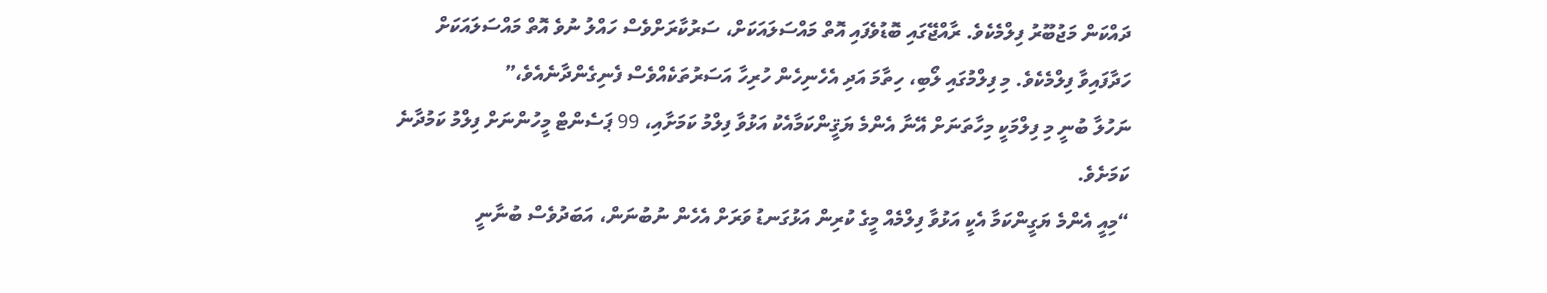ދައްކަން މަޖުބޫރު ފިލްމެކެވެ. ރާއްޖޭގައި ބޮޑުވެފައި އޮތް މައްސަލައަކަށް، ސަރުކާރަށްވެސް ހައްލު ނުވެ އޮތް މައްސަލައަކަށް ހަދާފައިވާ ފިލްމެކެވެ. މި ފިލްމުގައި ލޯބި، ހިތާމަ އަދި އެހެނިހެން ހުރިހާ އަސަރުތަކެއްވެސް ފެނިގެންދާނެއެވެ،”
ނަހުލާ ބުނީ މި ފިލްމަކީ މިހާތަނަށް އޭނާ އެންމެ ޔަޤީންކަމާއެކު އަޅުވާ ފިލްމު ކަމަށާއި، 99 ޕަސެންޓް މީހުންނަށް ފިލްމު ކަމުދާނެ ކަމަށެވެ.
“މިއީ އެންމެ ޔަގީންކަމާ އެކީ އަޅުވާ ފިލްމެއް މީގެ ކުރިން އަޅުގަނޑު ވަރަށް އެހެން ނުބުނަން، އަބަދުވެސް ބުނާނީ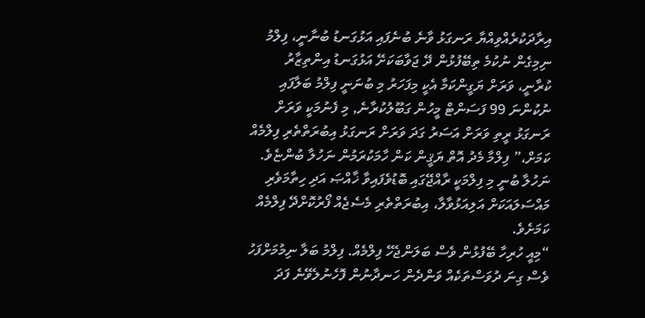އިރާދަކުރެއްވިއްޔާ ރަނގަޅު ވާނެ ބުނެފައި އަޅުގަނޑު ބުނާނީ، ފިލްމު ނިމިގެން ނުކުމެ ތިބޭފުޅުން ދޭ ޖަވާބަކަށޭ އަޅުގަނޑު އިންތިޒާރު ކުރާނީ، ވަރަށް ޔަގީންކަމާ އެކީ މިފަހަރު މި ބުނަނީ ފިލްމު ބަލާފައި ނުކުންނަ 99 ފަސަންޓް މީހުން ގަބޫލުކުރާނެ, މި ފެނުމަކީ ވަރަށް ރަނގަޅު ރީތި ވަރަށް އަސަރު ގަދަ ވަރަށް ރަނގަޅު އިބުރަތްތެރި ފިލްމެއް ކަމަށް،” ފިލްމާ މެދު އޮތް ޔަޤީން ކަން ހާމަކުރަމުން ނަހުލާ ބުންޏެވެ.
ނަހުލާ ބުނީ މި ފިލްމަކީ ރާއްޖޭގައި ބޮޑުވެފައިވާ ޚާއްޞަ އަދި ހިތާމަވެރި މައްސަލައަކަށް އަލިއަޅުވާލާ، އިބުރަތްތެރި މެސެޖެއް ފޯރުކޮށްދޭ ފިލްމެއް ކަމަށެވެ.
“މިއީ ހުރިހާ ބޭފުޅުން ވެސް ބަލަންޖެހޭ ފިލްމެއް. ފިލްމު ބަލާ ނިމުމަށްފަހު ވެސް ގިނަ ދުވަސްތަކެއް ވަންދެން ހަނދާނުން ފޮހެނުލެވޭނެ ފަދަ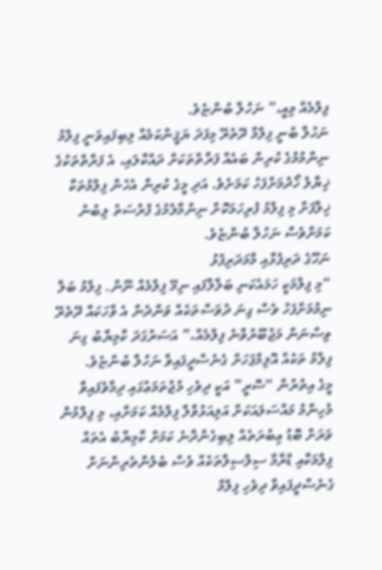ފިލްމެއް މިއީ،” ނަހުލާ ބުންޏެވެ.
ނަހުލާ ބުނީ ފިލްމާ ދޭތެރޭ މިފަދަ ޔަޤީންކަމެއް ލިބިފައިވަނީ ފިލްމު ނިންމުމުގެ ކުރިން ބައެއް ފަރާތްތަކަށް ދައްކާލައި، އެ ފަރާތްތަކުގެ ޚިޔާލު ހޯދުމަށްފަހު ކަމަށެވެ. އަދި މީގެ ކުރިން އެހެން ފިލްމުތަކާ ޚިލާފަށް މި ފިލްމު ފުރިހަމަކޮށް ނިންމާލުމުގެ ފުރުސަތު ލިބުނު ކަމަށްވެސް ނަހުލާ ބުންޏެވެ.
ނަހޫގެ ދަރިފުޅާއި މާމަދަރިފުޅު
“މި ފިލްމަކީ ހަމައެކަނި ބަލާލާފައި ނިމޭ ފިލްމެއް ނޫން. ފިލްމު ބަލާ ނިމުމަށްފަހު ވެސް ގިނަ ދުވަސްތަކެއް ވަންދެން އެ ވާހަކައާ ދޭތެރޭ ވިސްނަން މަޖުބޫރުވާނެ ފިލްމެއް،” އަސަރުގަދަ ކާމިޔާބު ގިނަ ފިލްމު ތަކެއް އޮލިމްޕަހަށް ގެނެސްދީފައިވާ ނަހުލާ ބުންޏެވެ.
މީގެ އިތުރުން “ސޮރީ” އަކީ ދިވެހި މުޖުތަމަޢުގައި ދިމާވެފައިވާ މުހިންމު މައްސަލައަކަށް އަލިއަޅުވާލާ ފިލްމެއް ކަމަށާއި، މި ފިލްމުން ވަރަށް ބޮޑު ޢިބުރަތެއް ލިބިގެންދާނެ ކަމަށް ކާމިޔާބު އެތައް ފިލްމަކާއި ޑްރާމާ ސިލްސިލާތަކެއް ވެސް ބެލުންތެރިންނަށް ގެނެސްދީފައިވާ ދިވެހި ފިލްމް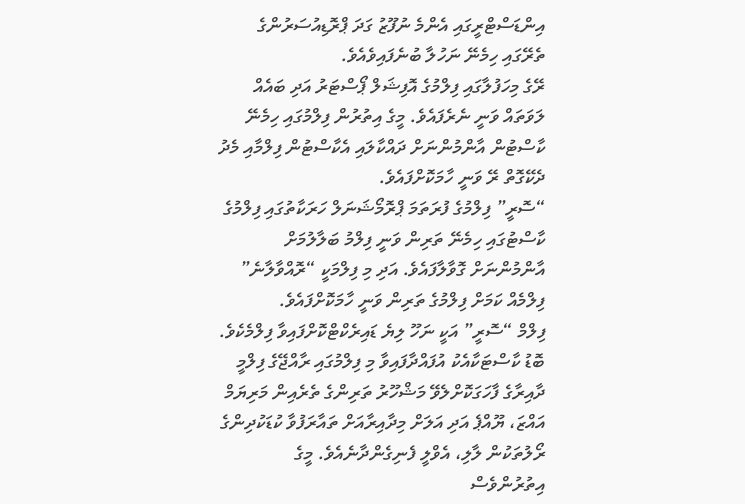އިންޑަސްޓްރީގައި އެންމެ ނުފޫޒު ގަދަ ޕްރޮޑިއުސަރުންގެ ތެރޭގައި ހިމެނޭ ނަހުލާ ބުނެފައިވެއެވެ.
ރޭގެ މިހަފުލާގައި ފިލްމުގެ އޮފިޝަލް ޕޯސްޓަރު އަދި ބައެއް ލަވަތައް ވަނީ ނެރެފައެވެ. މީގެ އިތުރުން ފިލްމުގައި ހިމެނޭ ކާސްޓުން އާންމުންނަށް ދައްކާލައި އެކާސްޓުން ފިލްމާއި މެދު ދެކޭގޮތް ރޭ ވަނީ ހާމަކޮށްފައެވެ.
“ސޮރީ” ފިލްމުގެ ފުރަތަމަ ޕްރޮމޯޝަނަލް ހަރަކާތުގައި ފިލްމުގެ ކާސްޓުގައި ހިމެނޭ ތަރިން ވަނީ ފިލްމު ބަލާލުމަށް އާންމުންނަށް ގޮވާލާފައެވެ. އަދި މި ފިލްމަކީ “ރޮއްވާލާނެ” ފިލްމެއް ކަމަށް ފިލްމުގެ ތަރިން ވަނީ ހާމަކޮށްފައެވެ.
ފިލްމް “ސޮރީ” އަކީ ނަހޫ ލިޔެ ޑައިރެކްޓްކޮށްފައިވާ ފިލްމެކެވެ. ބޮޑު ކާސްޓަކާއެކު އުފައްދާފައިވާ މި ފިލްމުގައި ރާއްޖޭގެ ފިލްމީ ދާއިރާގެ ފާހަގަކޮށްލެވޭ މަޝްހޫރު ތަރިންގެ ތެރެއިން މަރިޔަމް އައްޒަ، ޔޫއްޕެ އަދި އަލަށް މިދާއިރާއަށް ތައާރަފުވާ ކުޑަކުދިންގެ ރޯލުތަކުން ލާލި، އެވްލީ ފެނިގެންދާނެއެވެ. މީގެ އިތުރުންވެސް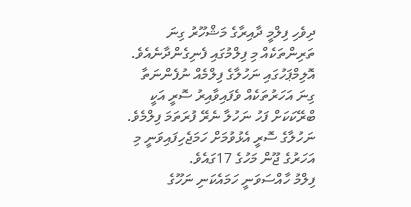ދިވެހި ފިލްމީ ދާއިރާގެ މަޝްހޫރު ގިނަ ތަރިންތަކެއް މި ފިލްމުގައި ފެނިގެންދާނެއެވެ.
އޮލިމްޕަހުގައި ނަހުލާގެ ފިލްމެއް ނުފެންނަތާ ގިނަ އަހަރުތަކެއް ވެފައިވާއިރު ސޮރީ އަކީ ބްރޭކަކަށް ފަހު ނަހުލާ ނެރޭ ފުރަތަމަ ފިލްމެވެ. ނަހުލާގެ ސޮރީ އެޅުވުމަށް ހަމަޖެހިފައިވަނީ މި އަހަރުގެ ޖޫން މަހުގެ 17ގައެވެ.
ފިލްމު ހާއްސަވަނީ ހަމައެކަނި ނަހޫގެ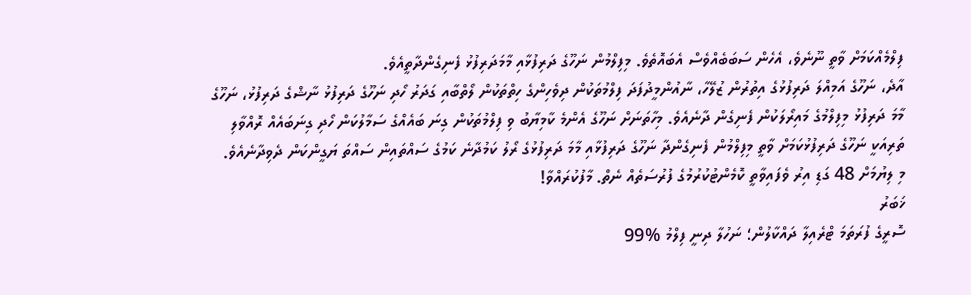ފިލްމެއްކަމަށް ވާތީ ނޫނެވެ، އެހެން ސަބަބެއްވެސް އެބައޮތެވެ. މިފިލްމުން ނަހޫގެ ދަރިފުޅާއި މާމަދަރިފުޅު ފެނިގެންދާތީއެވެ.
އާދެ، ނަހޫގެ އަމިއްލަ ދަރިފުޅުގެ އިތުރުން ޒުލޭހާ، ނާއުންމީދުފަދަ ފިލްމުތަކުން ދިވެހިންގެ ހިތްތަކުން ލޯތްބާއި ގަދަރު ހޯދި ނަހޫގެ ދަރިފުޅު ނާޝްގެ ދަރިފުޅު، ނަހޫގެ މާމަ ދަރިފުޅު މިފިލްމުގެ މައިރޯލަކުން ފެނިގެން ދާނެއެވެ. މިހާތަނަށް ނަހޫގެ އެންމެ ކާމިޔާބު ވި ފިލްމުތަކުން ގިނަ ބައެއްގެ ސަމާލުކަން ހޯދި ގިނަބައެއް ރޮއްވާލި ތަރިއަކީ ނަހޫގެ ދަރިފުޅުކަމަށް ވާތީ މިފިލްމުން ފެނިގެންދާ ނަހޫގެ ދަރިފުޅާއި މާމަ ދަރިފުޅުގެ ރޯލު ކަމުދާނެ ކަމުގެ ސައްތައިން ސައްތަ ޔަގީންކަން ދެވިދާނެއެވެ.
މި ލިޔުމަށް 48 ގަޑި އިރު ވެފައިވާތީ ކޮމެންޓުކުރުމުގެ ފުރުސަތެއް ނެތް. މާފުކުރައްވާ!
ޚަބަރު
ސޮރީގެ ފުރަތަމަ ޓްރެއިލާ ދައްކާލުން؛ ނަހުލާ ދިނީ ފިލްމު %99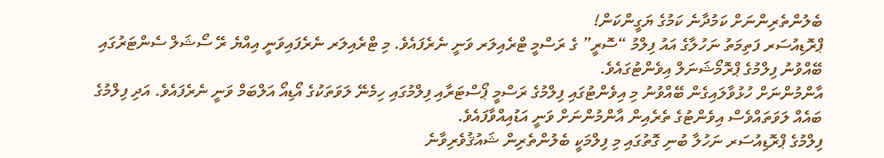ބެލުންތެރިންނަށް ކަމުދާނެ ކަމުގެ ޔަގީންކަން!
ޕްރޮޑިއުސަރ ފަތިމަތު ނަހުލާގެ އައު ފިލްމު “ސޮރީ” ގެ ރަސްމީ ޓްރެއިލަރ ވަނީ ނެރެފައެވެ. މި ޓްރެއިލަރ ނެރެފައިވަނީ އިއްޔެ ރޭ ސޯޝަލް ސެންޓަރުގައި ބޭއްވުނު ފިލްމުގެ ޕްރޮމޯޝަނަލް އިވެންޓުގައެވެ.
އާންމުންނަށް ހުޅުވާލައިގެން ބޭއްވުނު މި އިވެންޓުގައި ފިލްމުގެ ރަސްމީ ޕޯސްޓަރާއި ފިލްމުގައި ހިމެނޭ ލަވަތަކުގެ އޯޑިއޯ އަލްބަމް ވަނީ ނެރެފައެވެ. އަދި ފިލްމުގެ ބައެއް ލަވަތައްވެސް އިވެންޓުގެ ތެރެއިން އާންމުންނަށް ވަނީ އަޑުއިއްވާފައެވެ.
ފިލްމުގެ ޕްރޮޑިއުސަރ ނަހުލާ ބުނި ގޮތުގައި މި ފިލްމަކީ ބެލުންތެރިން ޝައުޤުވެރިވާނެ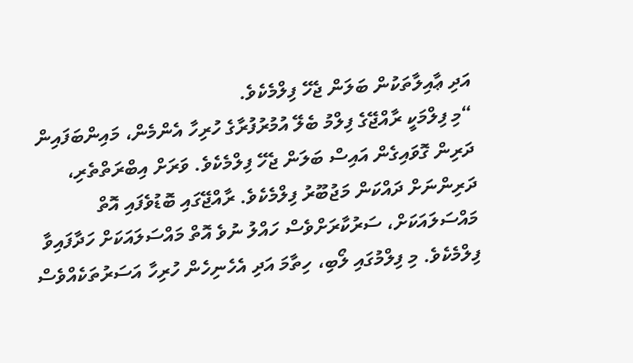އަދި ޢާއިލާތަކުން ބަލަން ޖެހޭ ފިލްމެކެވެ.
“މި ފިލްމަކީ ރާއްޖޭގެ ފިލްމު ބެލޭ އުމުރުފުރާގެ ހުރިހާ އެންމެން، މައިންބަފައިން ދަރިން ގޮވައިގެން އައިސް ބަލަން ޖެހޭ ފިލްމެކެވެ. ވަރަށް އިބްރަތްތެރި، ދަރިންނަށް ދައްކަން މަޖުބޫރު ފިލްމެކެވެ. ރާއްޖޭގައި ބޮޑުވެފައި އޮތް މައްސަލައަކަށް، ސަރުކާރަށްވެސް ހައްލު ނުވެ އޮތް މައްސަލައަކަށް ހަދާފައިވާ ފިލްމެކެވެ. މި ފިލްމުގައި ލޯބި، ހިތާމަ އަދި އެހެނިހެން ހުރިހާ އަސަރުތަކެއްވެސް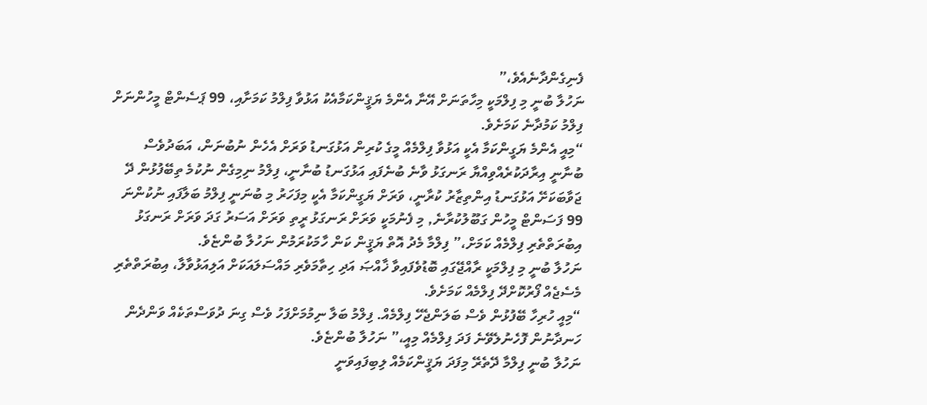ފެނިގެންދާނެއެވެ،”
ނަހުލާ ބުނީ މި ފިލްމަކީ މިހާތަނަށް އޭނާ އެންމެ ޔަޤީންކަމާއެކު އަޅުވާ ފިލްމު ކަމަށާއި، 99 ޕަސެންޓް މީހުންނަށް ފިލްމު ކަމުދާނެ ކަމަށެވެ.
“މިއީ އެންމެ ޔަގީންކަމާ އެކީ އަޅުވާ ފިލްމެއް މީގެ ކުރިން އަޅުގަނޑު ވަރަށް އެހެން ނުބުނަން، އަބަދުވެސް ބުނާނީ އިރާދަކުރެއްވިއްޔާ ރަނގަޅު ވާނެ ބުނެފައި އަޅުގަނޑު ބުނާނީ، ފިލްމު ނިމިގެން ނުކުމެ ތިބޭފުޅުން ދޭ ޖަވާބަކަށޭ އަޅުގަނޑު އިންތިޒާރު ކުރާނީ، ވަރަށް ޔަގީންކަމާ އެކީ މިފަހަރު މި ބުނަނީ ފިލްމު ބަލާފައި ނުކުންނަ 99 ފަސަންޓް މީހުން ގަބޫލުކުރާނެ, މި ފެނުމަކީ ވަރަށް ރަނގަޅު ރީތި ވަރަށް އަސަރު ގަދަ ވަރަށް ރަނގަޅު އިބުރަތްތެރި ފިލްމެއް ކަމަށް،” ފިލްމާ މެދު އޮތް ޔަޤީން ކަން ހާމަކުރަމުން ނަހުލާ ބުންޏެވެ.
ނަހުލާ ބުނީ މި ފިލްމަކީ ރާއްޖޭގައި ބޮޑުވެފައިވާ ޚާއްޞަ އަދި ހިތާމަވެރި މައްސަލައަކަށް އަލިއަޅުވާލާ، އިބުރަތްތެރި މެސެޖެއް ފޯރުކޮށްދޭ ފިލްމެއް ކަމަށެވެ.
“މިއީ ހުރިހާ ބޭފުޅުން ވެސް ބަލަންޖެހޭ ފިލްމެއް. ފިލްމު ބަލާ ނިމުމަށްފަހު ވެސް ގިނަ ދުވަސްތަކެއް ވަންދެން ހަނދާނުން ފޮހެނުލެވޭނެ ފަދަ ފިލްމެއް މިއީ،” ނަހުލާ ބުންޏެވެ.
ނަހުލާ ބުނީ ފިލްމާ ދޭތެރޭ މިފަދަ ޔަޤީންކަމެއް ލިބިފައިވަނީ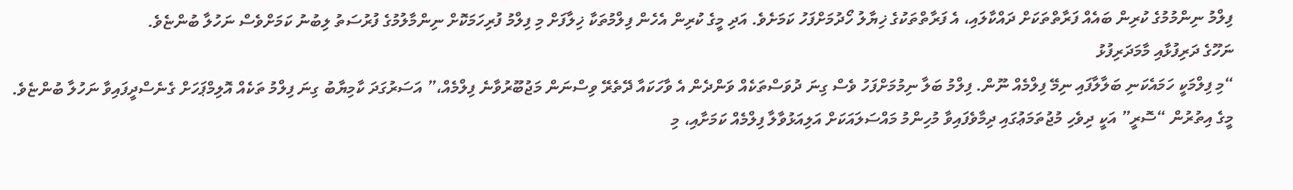ފިލްމު ނިންމުމުގެ ކުރިން ބައެއް ފަރާތްތަކަށް ދައްކާލައި، އެ ފަރާތްތަކުގެ ޚިޔާލު ހޯދުމަށްފަހު ކަމަށެވެ. އަދި މީގެ ކުރިން އެހެން ފިލްމުތަކާ ޚިލާފަށް މި ފިލްމު ފުރިހަމަކޮށް ނިންމާލުމުގެ ފުރުސަތު ލިބުނު ކަމަށްވެސް ނަހުލާ ބުންޏެވެ.
ނަހޫގެ ދަރިފުޅާއި މާމަދަރިފުޅު
“މި ފިލްމަކީ ހަމައެކަނި ބަލާލާފައި ނިމޭ ފިލްމެއް ނޫން. ފިލްމު ބަލާ ނިމުމަށްފަހު ވެސް ގިނަ ދުވަސްތަކެއް ވަންދެން އެ ވާހަކައާ ދޭތެރޭ ވިސްނަން މަޖުބޫރުވާނެ ފިލްމެއް،” އަސަރުގަދަ ކާމިޔާބު ގިނަ ފިލްމު ތަކެއް އޮލިމްޕަހަށް ގެނެސްދީފައިވާ ނަހުލާ ބުންޏެވެ.
މީގެ އިތުރުން “ސޮރީ” އަކީ ދިވެހި މުޖުތަމަޢުގައި ދިމާވެފައިވާ މުހިންމު މައްސަލައަކަށް އަލިއަޅުވާލާ ފިލްމެއް ކަމަށާއި، މި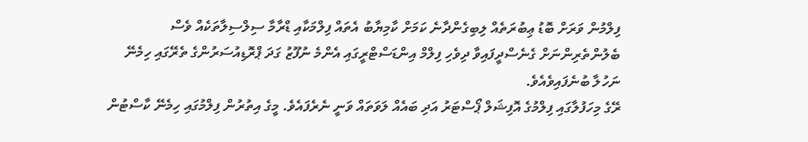ފިލްމުން ވަރަށް ބޮޑު ޢިބުރަތެއް ލިބިގެންދާނެ ކަމަށް ކާމިޔާބު އެތައް ފިލްމަކާއި ޑްރާމާ ސިލްސިލާތަކެއް ވެސް ބެލުންތެރިންނަށް ގެނެސްދީފައިވާ ދިވެހި ފިލްމް އިންޑަސްޓްރީގައި އެންމެ ނުފޫޒު ގަދަ ޕްރޮޑިއުސަރުންގެ ތެރޭގައި ހިމެނޭ ނަހުލާ ބުނެފައިވެއެވެ.
ރޭގެ މިހަފުލާގައި ފިލްމުގެ އޮފިޝަލް ޕޯސްޓަރު އަދި ބައެއް ލަވަތައް ވަނީ ނެރެފައެވެ. މީގެ އިތުރުން ފިލްމުގައި ހިމެނޭ ކާސްޓުން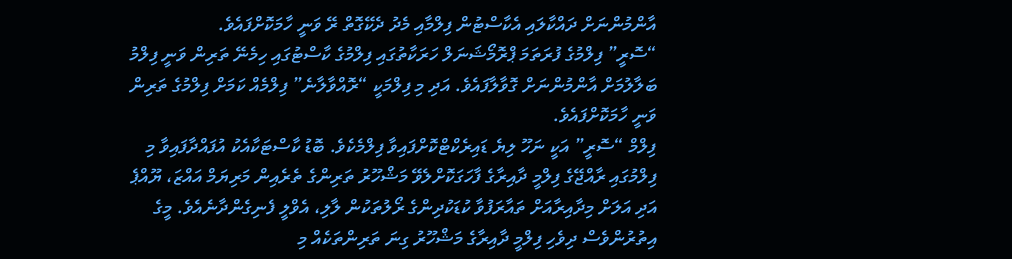އާންމުންނަށް ދައްކާލައި އެކާސްޓުން ފިލްމާއި މެދު ދެކޭގޮތް ރޭ ވަނީ ހާމަކޮށްފައެވެ.
“ސޮރީ” ފިލްމުގެ ފުރަތަމަ ޕްރޮމޯޝަނަލް ހަރަކާތުގައި ފިލްމުގެ ކާސްޓުގައި ހިމެނޭ ތަރިން ވަނީ ފިލްމު ބަލާލުމަށް އާންމުންނަށް ގޮވާލާފައެވެ. އަދި މި ފިލްމަކީ “ރޮއްވާލާނެ” ފިލްމެއް ކަމަށް ފިލްމުގެ ތަރިން ވަނީ ހާމަކޮށްފައެވެ.
ފިލްމް “ސޮރީ” އަކީ ނަހޫ ލިޔެ ޑައިރެކްޓްކޮށްފައިވާ ފިލްމެކެވެ. ބޮޑު ކާސްޓަކާއެކު އުފައްދާފައިވާ މި ފިލްމުގައި ރާއްޖޭގެ ފިލްމީ ދާއިރާގެ ފާހަގަކޮށްލެވޭ މަޝްހޫރު ތަރިންގެ ތެރެއިން މަރިޔަމް އައްޒަ، ޔޫއްޕެ އަދި އަލަށް މިދާއިރާއަށް ތައާރަފުވާ ކުޑަކުދިންގެ ރޯލުތަކުން ލާލި، އެވްލީ ފެނިގެންދާނެއެވެ. މީގެ އިތުރުންވެސް ދިވެހި ފިލްމީ ދާއިރާގެ މަޝްހޫރު ގިނަ ތަރިންތަކެއް މި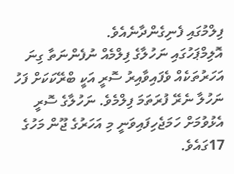ފިލްމުގައި ފެނިގެންދާނެއެވެ.
އޮލިމްޕަހުގައި ނަހުލާގެ ފިލްމެއް ނުފެންނަތާ ގިނަ އަހަރުތަކެއް ވެފައިވާއިރު ސޮރީ އަކީ ބްރޭކަކަށް ފަހު ނަހުލާ ނެރޭ ފުރަތަމަ ފިލްމެވެ. ނަހުލާގެ ސޮރީ އެޅުވުމަށް ހަމަޖެހިފައިވަނީ މި އަހަރުގެ ޖޫން މަހުގެ 17ގައެވެ.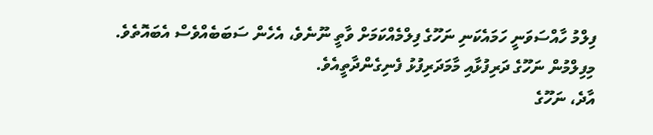ފިލްމު ހާއްސަވަނީ ހަމައެކަނި ނަހޫގެ ފިލްމެއްކަމަށް ވާތީ ނޫނެވެ، އެހެން ސަބަބެއްވެސް އެބައޮތެވެ. މިފިލްމުން ނަހޫގެ ދަރިފުޅާއި މާމަދަރިފުޅު ފެނިގެންދާތީއެވެ.
އާދެ، ނަހޫގެ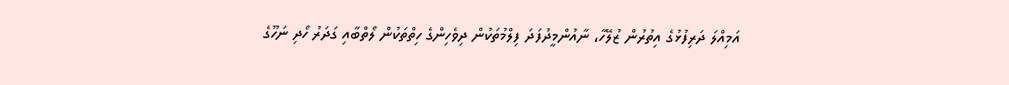އަމިއްލަ ދަރިފުޅުގެ އިތުރުން ޒުލޭހާ، ނާއުންމީދުފަދަ ފިލްމުތަކުން ދިވެހިންގެ ހިތްތަކުން ލޯތްބާއި ގަދަރު ހޯދި ނަހޫގެ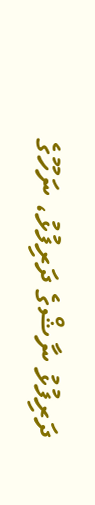ދަރިފުޅު ނާޝްގެ ދަރިފުޅު، ނަހޫގެ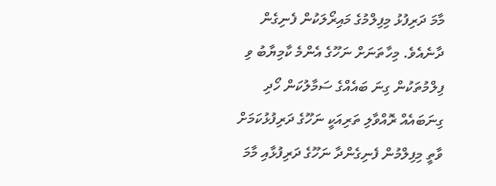މާމަ ދަރިފުޅު މިފިލްމުގެ މައިރޯލަކުން ފެނިގެން ދާނެއެވެ. މިހާތަނަށް ނަހޫގެ އެންމެ ކާމިޔާބު ވި ފިލްމުތަކުން ގިނަ ބައެއްގެ ސަމާލުކަން ހޯދި ގިނަބައެއް ރޮއްވާލި ތަރިއަކީ ނަހޫގެ ދަރިފުޅުކަމަށް ވާތީ މިފިލްމުން ފެނިގެންދާ ނަހޫގެ ދަރިފުޅާއި މާމަ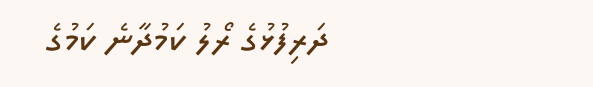ދަރިފުޅުގެ ރޯލު ކަމުދާނެ ކަމުގެ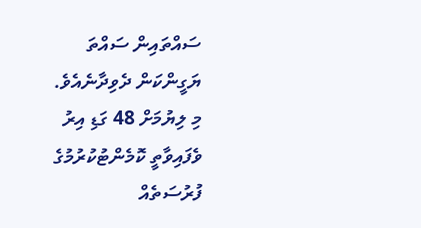ސައްތައިން ސައްތަ ޔަގީންކަން ދެވިދާނެއެވެ.
މި ލިޔުމަށް 48 ގަޑި އިރު ވެފައިވާތީ ކޮމެންޓުކުރުމުގެ ފުރުސަތެއް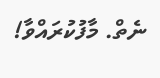ނެތް. މާފުކުރައްވާ!